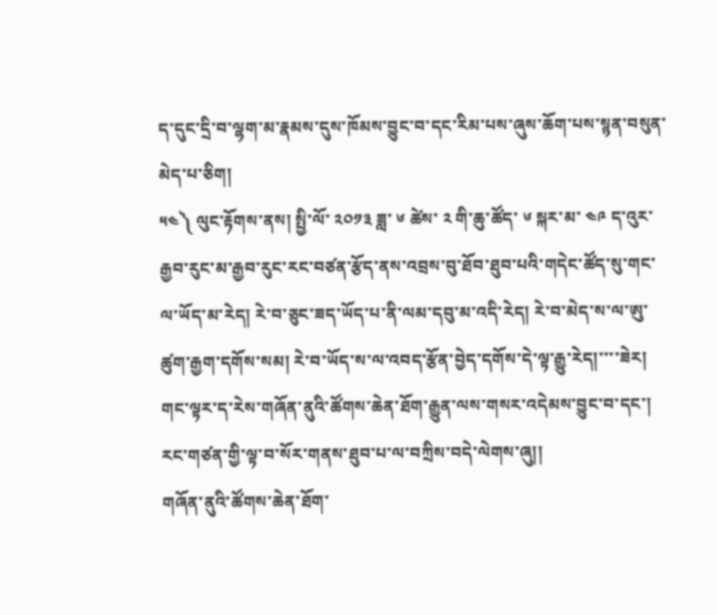ད་དུང་དྲི་བ་ལྷག་མ་རྣམས་དུས་ཁོམས་བྱུང་བ་དང་རིམ་པས་ཞུས་ཆོག་པས་སྙན་བསུན་མེད་པ་ཅིག།
༥༤༽ ལུང་རྟོགས་ནས། སྤྱི་ལོ་ ༢༠༡༣ ཟླ་ ༦ ཚེས་ ༢ གི་ཆུ་ཚོད་ ༦ སྐར་མ་ ༤༩ ད་འུར་རྒྱབ་རུང་མ་རྒྱབ་རུང་རང་བཙན་རྩོད་ནས་འབྲས་བུ་ཐོབ་ཐུབ་པའི་གདེང་ཚོད་སུ་གང་ལ་ཡོད་མ་རེད། རེ་བ་ཅུང་ཟད་ཡོད་པ་ནི་ལམ་དབུ་མ་འདི་རེད། རེ་བ་མེད་ས་ལ་ཨུ་ཚུག་རྒྱག་དགོས་སམ། རེ་བ་ཡོད་ས་ལ་འབད་རྩོན་བྱེད་དགོས་དེ་ལྟ་རྒྱུ་རེད།་་་་ཟེར།
གང་ལྟར་ད་རེས་གཞོན་ནུའི་ཚོགས་ཆེན་ཐོག་རྒྱུན་ལས་གསར་འདེམས་བྱུང་བ་དང་། རང་གཙན་གྱི་ལྟ་བ་སོར་གནས་ཐུབ་པ་ལ་བཀྲིས་བདེ་ལེགས་ཞུ།།
གཞོན་ནུའི་ཚོགས་ཆེན་ཐོག་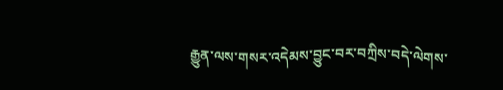རྒྱུན་ལས་གསར་འདེམས་བྱུང་བར་བཀྲིས་བདེ་ལེགས་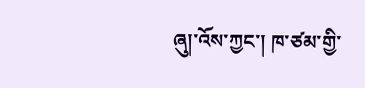ཞུ།་འོས་ཀྱང་། ཁ་ཙམ་གྱི་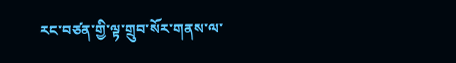རང་བཙན་གྱི་ལྟ་གྲུབ་སོར་གནས་ལ་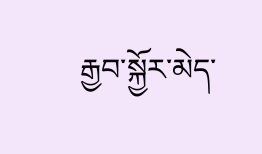རྒྱབ་སྐྱོར་མེད་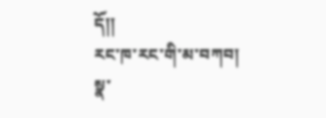དོ།།
རང་ཁ་རང་གི་མ་བཀབ།
སྣ་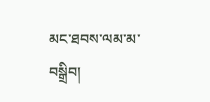མང་ཐབས་ལམ་མ་བསྒྲིབ།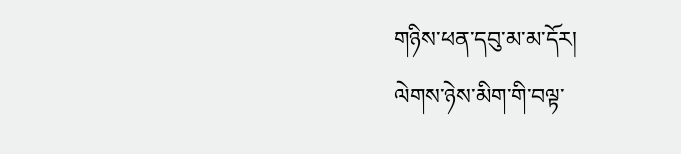གཉིས་ཕན་དབུ་མ་མ་དོར།
ལེགས་ཉེས་མིག་གི་བལྟ་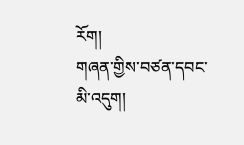རོག།
གཞན་གྱིས་བཙན་དབང་མི་འདུག།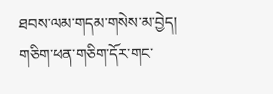ཐབས་ལམ་གདམ་གསེས་མ་བྱེད།
གཅིག་ཕན་གཅིག་དོར་གང་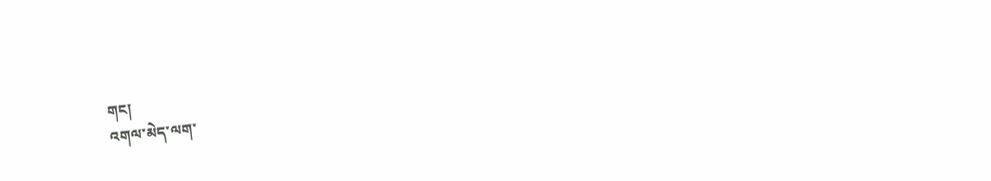གང།
འགལ་མེད་ལག་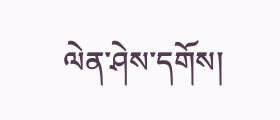ལེན་ཤེས་དགོས།